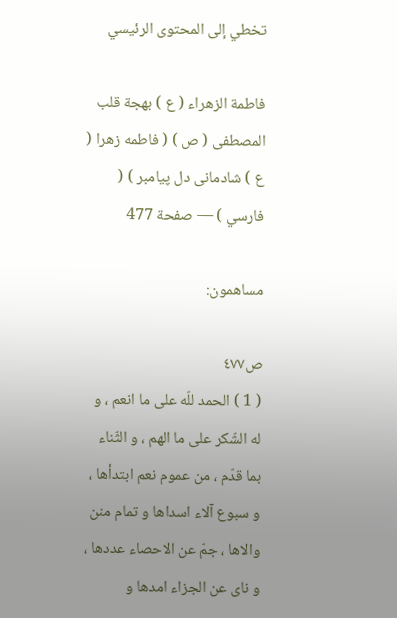تخطي إلى المحتوى الرئيسي

فاطمة الزهراء ( ع ) بهجة قلب المصطفى ( ص ) ( فاطمه زهرا ( ع ) شادمانى دل پيامبر ) ( فارسي ) — صفحة 477

مساهمون:

ص٤٧٧
( 1 ) الحمد للّه على ما انعم ، و له الشّكر على ما الهم ، و الثّناء بما قدّم ، من عموم نعم ابتدأها ، و سبوع آلاء اسداها و تمام منن والاها ، جمّ عن الاحصاء عددها ، و ناى عن الجزاء امدها و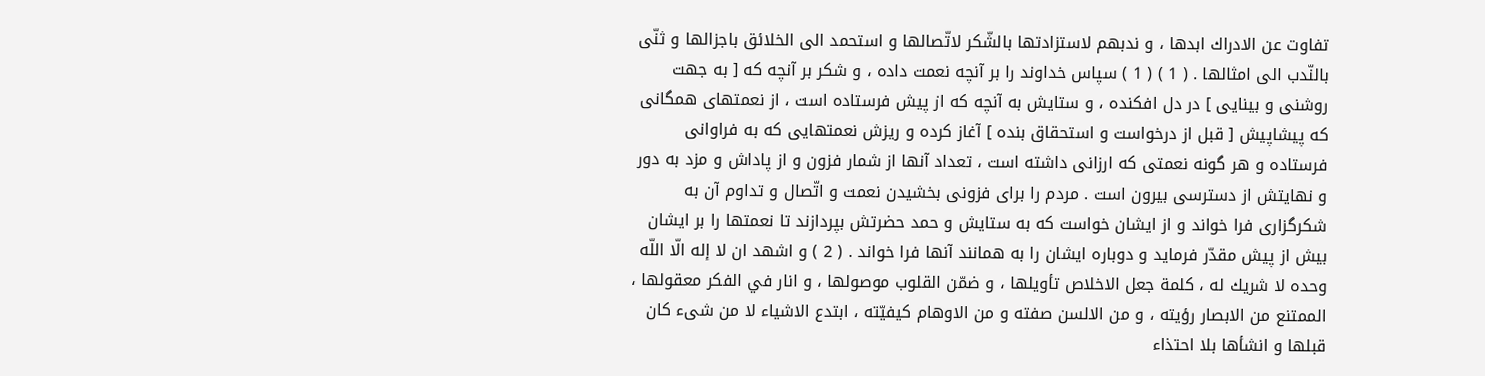تفاوت عن الادراك ابدها ، و ندبهم لاستزادتها بالشّكر لاتّصالها و استحمد الى الخلائق باجزالها و ثنّى بالنّدب الى امثالها . ( 1 ) ( 1 ) سپاس خداوند را بر آنچه نعمت داده ، و شكر بر آنچه كه [ به جهت روشنى و بينايى ] در دل افكنده ، و ستايش به آنچه كه از پيش فرستاده است ، از نعمتهاى همگانى كه پيشاپيش [ قبل از درخواست و استحقاق بنده ] آغاز كرده و ريزش نعمتهايى كه به فراوانى فرستاده و هر گونه نعمتى كه ارزانى داشته است ، تعداد آنها از شمار فزون و از پاداش و مزد به دور و نهايتش از دسترسى بيرون است . مردم را براى فزونى بخشيدن نعمت و اتّصال و تداوم آن به شكرگزارى فرا خواند و از ايشان خواست كه به ستايش و حمد حضرتش بپردازند تا نعمتها را بر ايشان بيش از پيش مقدّر فرمايد و دوباره ايشان را به همانند آنها فرا خواند . ( 2 ) و اشهد ان لا إله الّا اللّه وحده لا شريك له ، كلمة جعل الاخلاص تأويلها ، و ضمّن القلوب موصولها ، و انار في الفكر معقولها ، الممتنع من الابصار رؤيته ، و من الالسن صفته و من الاوهام كيفيّته ، ابتدع الاشياء لا من شىء كان قبلها و انشأها بلا احتذاء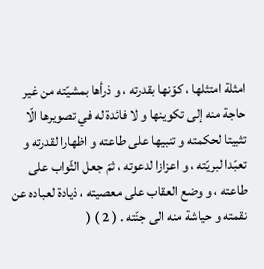امثلة امتثلها ، كوّنها بقدرته ، و ذرأها بمشيّته من غير حاجة منه إلى تكوينها و لا فائدة له في تصويرها الّا تثبيتا لحكمته و تنبيها على طاعته و اظهارا لقدرته و تعبّدا لبريّته ، و اعزازا لدعوته ، ثمّ جعل الثّواب على طاعته ، و وضع العقاب على معصيته ، ذيادة لعباده عن نقمته و حياشة منه الى جنّته . ( 2 ) (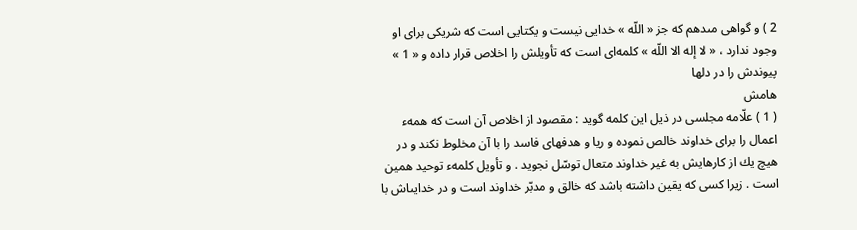2 ) و گواهى مىدهم كه جز « اللّه » خدايى نيست و يكتايى است كه شريكى براى او وجود ندارد ، « لا إله الا اللّه » كلمه‌اى است كه تأويلش را اخلاص قرار داده و « 1 » پيوندش را در دلها
هامش
( 1 ) علّامه مجلسى در ذيل اين كلمه گويد : مقصود از اخلاص آن است كه همهء اعمال را براى خداوند خالص نموده و ريا و هدفهاى فاسد را با آن مخلوط نكند و در هيچ يك از كارهايش به غير خداوند متعال توسّل نجويد . و تأويل كلمهء توحيد همين است . زيرا كسى كه يقين داشته باشد كه خالق و مدبّر خداوند است و در خدايىاش با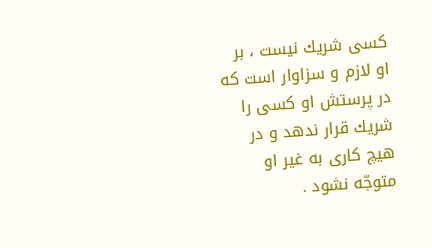كسى شريك نيست ، بر او لازم و سزاوار است كه در پرستش او كسى را شريك قرار ندهد و در هيچ كارى به غير او متوجّه نشود .